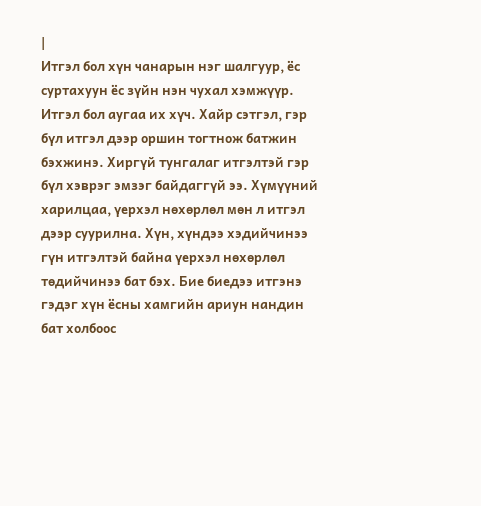|
Итгэл бол хүн чанарын нэг шалгуур, ёс суртахуун ёс зүйн нэн чухал хэмжүүр. Итгэл бол аугаа их хүч. Хайр сэтгэл, гэр бүл итгэл дээр оршин тогтнож батжин бэхжинэ. Хиргүй тунгалаг итгэлтэй гэр бүл хэврэг эмзэг байдаггүй ээ. Хүмүүний харилцаа, үерхэл нөхөрлөл мөн л итгэл дээр суурилна. Хүн, хүндээ хэдийчинээ гүн итгэлтэй байна үерхэл нөхөрлөл төдийчинээ бат бэх. Бие биедээ итгэнэ гэдэг хүн ёсны хамгийн ариун нандин бат холбоос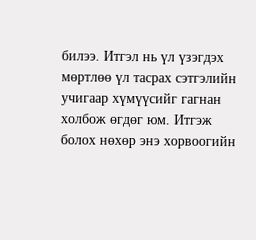билээ. Итгэл нь үл үзэгдэх мөртлөө үл тасрах сэтгэлийн учигаар хүмүүсийг гагнан холбож өгдөг юм. Итгэж болох нөхөр энэ хорвоогийн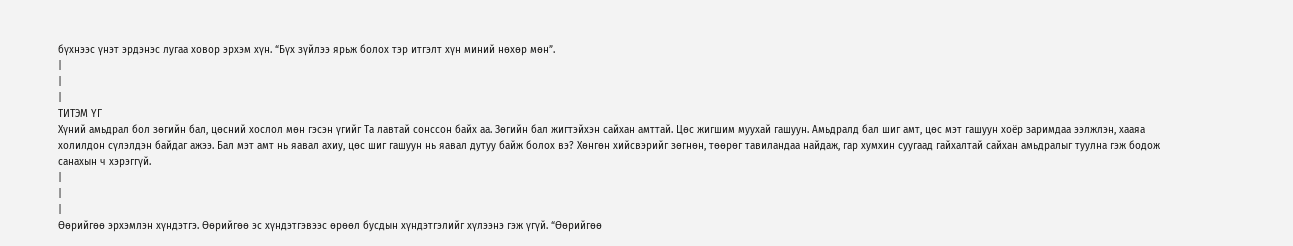бүхнээс үнэт эрдэнэс лугаа ховор эрхэм хүн. “Бүх зүйлээ ярьж болох тэр итгэлт хүн миний нөхөр мөн”.
|
|
|
ТИТЭМ ҮГ
Хүний амьдрал бол зөгийн бал, цөсний хослол мөн гэсэн үгийг Та лавтай сонссон байх аа. Зөгийн бал жигтэйхэн сайхан амттай. Цөс жигшим муухай гашуун. Амьдралд бал шиг амт, цөс мэт гашуун хоёр заримдаа ээлжлэн, хааяа холилдон сүлэлдэн байдаг ажээ. Бал мэт амт нь яавал ахиу, цөс шиг гашуун нь яавал дутуу байж болох вэ? Хөнгөн хийсвэрийг зөгнөн, төөрөг тавиландаа найдаж, гар хумхин суугаад гайхалтай сайхан амьдралыг туулна гэж бодож санахын ч хэрэггүй.
|
|
|
Өөрийгөө эрхэмлэн хүндэтгэ. Өөрийгөө эс хүндэтгэвээс өрөөл бусдын хүндэтгэлийг хүлээнэ гэж үгүй. “Өөрийгөө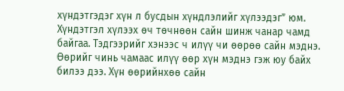хүндэтгэдэг хүн л бусдын хүндлэлийг хүлээдэг” юм. Хүндэтгэл хүлээх өч төчнөөн сайн шинж чанар чамд байгаа. Тэдгээрийг хэнээс ч илүү чи өөрөө сайн мэднэ. Өөрийг чинь чамаас илүү өөр хүн мэднэ гэж юу байх билээ дээ. Хүн өөрийнхөө сайн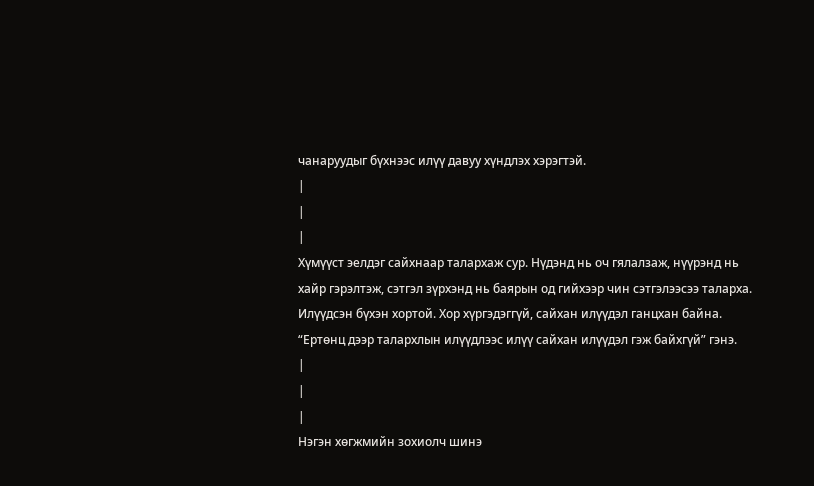чанаруудыг бүхнээс илүү давуу хүндлэх хэрэгтэй.
|
|
|
Хүмүүст эелдэг сайхнаар талархаж сур. Нүдэнд нь оч гялалзаж, нүүрэнд нь хайр гэрэлтэж, сэтгэл зүрхэнд нь баярын од гийхээр чин сэтгэлээсээ таларха. Илүүдсэн бүхэн хортой. Хор хүргэдэггүй, сайхан илүүдэл ганцхан байна. “Ертөнц дээр талархлын илүүдлээс илүү сайхан илүүдэл гэж байхгүй” гэнэ.
|
|
|
Нэгэн хөгжмийн зохиолч шинэ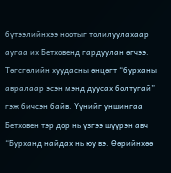бүтээлийнхээ ноотыг толилуулахаар аугаа их Бетховенд гардуулан өгчээ. Төгсгөлийн хуудасны өнцөгт “бурханы авралаар эсэн мэнд дуусах болтугай” гэж бичсэн байв. Үүнийг уншингаа Бетховен тэр дор нь үзгээ шүүрэн авч “Бурханд найдах нь юу вэ. Өөрийнхөө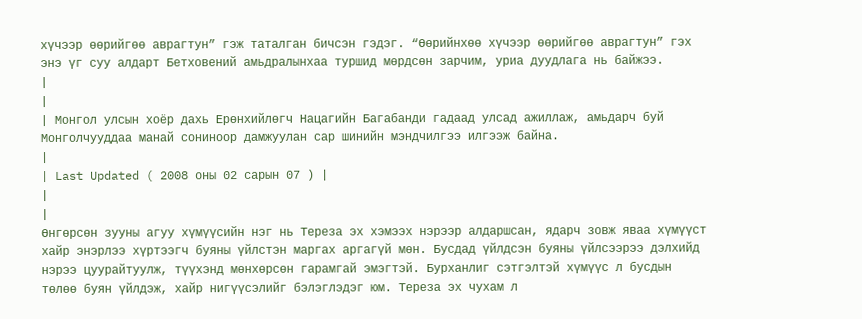хүчээр өөрийгөө аврагтун” гэж таталган бичсэн гэдэг. “Өөрийнхөө хүчээр өөрийгөө аврагтун” гэх энэ үг суу алдарт Бетховений амьдралынхаа туршид мөрдсөн зарчим, уриа дуудлага нь байжээ.
|
|
| Монгол улсын хоёр дахь Ерөнхийлөгч Нацагийн Багабанди гадаад улсад ажиллаж, амьдарч буй Монголчууддаа манай сониноор дамжуулан сар шинийн мэндчилгээ илгээж байна.
|
| Last Updated ( 2008 оны 02 сарын 07 ) |
|
|
Өнгөрсөн зууны агуу хүмүүсийн нэг нь Тереза эх хэмээх нэрээр алдаршсан, ядарч зовж яваа хүмүүст хайр энэрлээ хүртээгч буяны үйлстэн маргах аргагүй мөн. Бусдад үйлдсэн буяны үйлсээрээ дэлхийд нэрээ цуурайтуулж, түүхэнд мөнхөрсөн гарамгай эмэгтэй. Бурханлиг сэтгэлтэй хүмүүс л бусдын төлөө буян үйлдэж, хайр нигүүсэлийг бэлэглэдэг юм. Тереза эх чухам л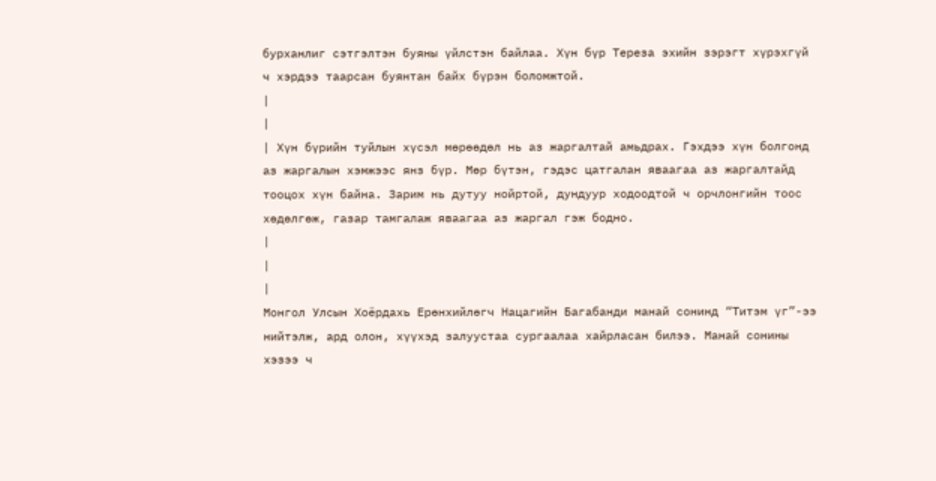бурханлиг сэтгэлтэн буяны үйлстэн байлаа. Хүн бүр Тереза эхийн зэрэгт хүрэхгүй ч хэрдээ таарсан буянтан байх бүрэн боломжтой.
|
|
| Хүн бүрийн туйлын хүсэл мөрөөдөл нь аз жаргалтай амьдрах. Гэхдээ хүн болгонд аз жаргалын хэмжээс янз бүр. Мөр бүтэн, гэдэс цатгалан яваагаа аз жаргалтайд тооцох хүн байна. Зарим нь дутуу нойртой, дундуур ходоодтой ч орчлонгийн тоос хөдөлгөж, газар тамгалаж яваагаа аз жаргал гэж бодно.
|
|
|
Монгол Улсын Хоёрдахь Ерөнхийлөгч Нацагийн Багабанди манай сонинд “Титэм үг”-ээ нийтэлж, ард олон, хүүхэд залуустаа сургаалаа хайрласан билээ. Манай сонины хэзээ ч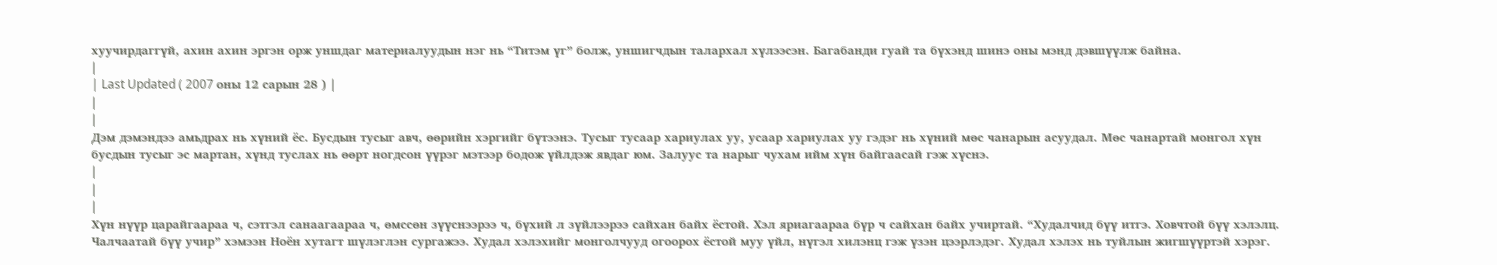хуучирдаггүй, ахин ахин эргэн орж уншдаг материалуудын нэг нь “Титэм үг” болж, уншигчдын талархал хүлээсэн. Багабанди гуай та бүхэнд шинэ оны мэнд дэвшүүлж байна.
|
| Last Updated ( 2007 оны 12 сарын 28 ) |
|
|
Дэм дэмэндээ амьдрах нь хүний ёс. Бусдын тусыг авч, өөрийн хэргийг бүтээнэ. Тусыг тусаар хариулах уу, усаар хариулах уу гэдэг нь хүний мөс чанарын асуудал. Мөс чанартай монгол хүн бусдын тусыг эс мартан, хүнд туслах нь өөрт ногдсон үүрэг мэтээр бодож үйлдэж явдаг юм. Залуус та нарыг чухам ийм хүн байгаасай гэж хүснэ.
|
|
|
Хүн нүүр царайгаараа ч, сэтгэл санаагаараа ч, өмссөн зүүснээрээ ч, бүхий л зүйлээрээ сайхан байх ёстой. Хэл яриагаараа бүр ч сайхан байх учиртай. “Худалчид бүү итгэ. Ховчтой бүү хэлэлц. Чалчаатай бүү учир” хэмээн Ноён хутагт шүлэглэн сургажээ. Худал хэлэхийг монголчууд огоорох ёстой муу үйл, нүгэл хилэнц гэж үзэн цээрлэдэг. Худал хэлэх нь туйлын жигшүүртэй хэрэг.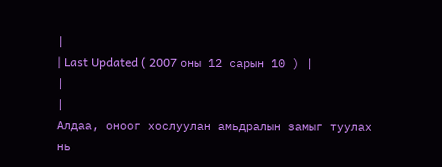|
| Last Updated ( 2007 оны 12 сарын 10 ) |
|
|
Алдаа, оноог хослуулан амьдралын замыг туулах нь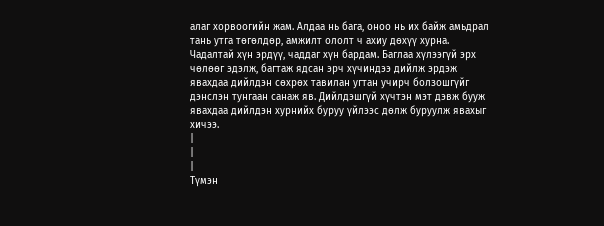алаг хорвоогийн жам. Алдаа нь бага, оноо нь их байж амьдрал тань утга төгөлдөр, амжилт ололт ч ахиу дөхүү хурна. Чадалтай хүн эрдүү, чаддаг хүн бардам. Баглаа хүлээгүй эрх чөлөөг эдэлж, багтаж ядсан эрч хүчиндээ дийлж эрдэж явахдаа дийлдэн сөхрөх тавилан угтан учирч болзошгүйг дэнслэн тунгаан санаж яв. Дийлдэшгүй хүчтэн мэт дэвж бууж явахдаа дийлдэн хурнийх буруу үйлээс дөлж буруулж явахыг хичээ.
|
|
|
Tүмэн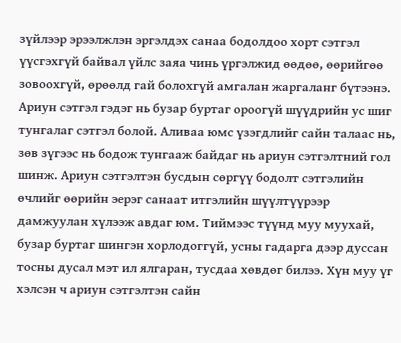зүйлээр эрээлжлэн эргэлдэх санаа бодолдоо хорт сэтгэл үүсгэхгүй байвал үйлс заяа чинь үргэлжид өөдөө, өөрийгөө зовоохгүй, өрөөлд гай болохгүй амгалан жаргаланг бүтээнэ. Ариун сэтгэл гэдэг нь бузар буртаг ороогүй шүүдрийн ус шиг тунгалаг сэтгэл болой. Аливаа юмс үзэгдлийг сайн талаас нь, зөв зүгээс нь бодож тунгааж байдаг нь ариун сэтгэлтний гол шинж. Ариун сэтгэлтэн бусдын сөргүү бодолт сэтгэлийн өчлийг өөрийн эерэг санаат итгэлийн шүүлтүүрээр дамжуулан хүлээж авдаг юм. Тиймээс түүнд муу муухай, бузар буртаг шингэн хорлодоггүй, усны гадарга дээр дуссан тосны дусал мэт ил ялгаран, тусдаа хөвдөг билээ. Хүн муу үг хэлсэн ч ариун сэтгэлтэн сайн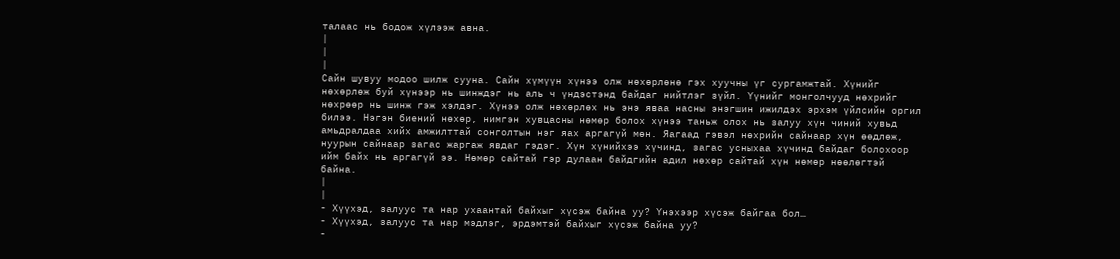талаас нь бодож хүлээж авна.
|
|
|
Сайн шувуу модоо шилж сууна. Сайн хүмүүн хүнээ олж нөхөрлөнө гэх хуучны үг сургамжтай. Хүнийг нөхөрлөж буй хүнээр нь шинждэг нь аль ч үндэстэнд байдаг нийтлэг зүйл. Үүнийг монголчууд нөхрийг нөхрөөр нь шинж гэж хэлдэг. Хүнээ олж нөхөрлөх нь энэ яваа насны энэгшин ижилдэх эрхэм үйлсийн оргил билээ. Нэгэн биений нөхөр, нимгэн хувцасны нөмөр болох хүнээ таньж олох нь залуу хүн чиний хувьд амьдралдаа хийх амжилттай сонголтын нэг яах аргагүй мөн. Яагаад гэвэл нөхрийн сайнаар хүн өөдлөж, нуурын сайнаар загас жаргаж явдаг гэдэг. Хүн хүнийхээ хүчинд, загас усныхаа хүчинд байдаг болохоор ийм байх нь аргагүй ээ. Нөмөр сайтай гэр дулаан байдгийн адил нөхөр сайтай хүн нөмөр нөөлөгтэй байна.
|
|
- Хүүхэд, залуус та нар ухаантай байхыг хүсэж байна уу? Үнэхээр хүсэж байгаа бол…
- Хүүхэд, залуус та нар мэдлэг, эрдэмтэй байхыг хүсэж байна уу?
-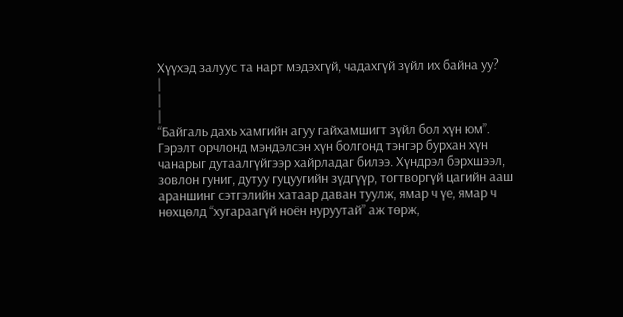Хүүхэд залуус та нарт мэдэхгүй, чадахгүй зүйл их байна уу?
|
|
|
“Байгаль дахь хамгийн агуу гайхамшигт зүйл бол хүн юм”. Гэрэлт орчлонд мэндэлсэн хүн болгонд тэнгэр бурхан хүн чанарыг дутаалгүйгээр хайрладаг билээ. Хүндрэл бэрхшээл, зовлон гуниг, дутуу гуцуугийн зүдгүүр, тогтворгүй цагийн ааш араншинг сэтгэлийн хатаар даван туулж, ямар ч үе, ямар ч нөхцөлд “хугараагүй ноён нуруутай” аж төрж,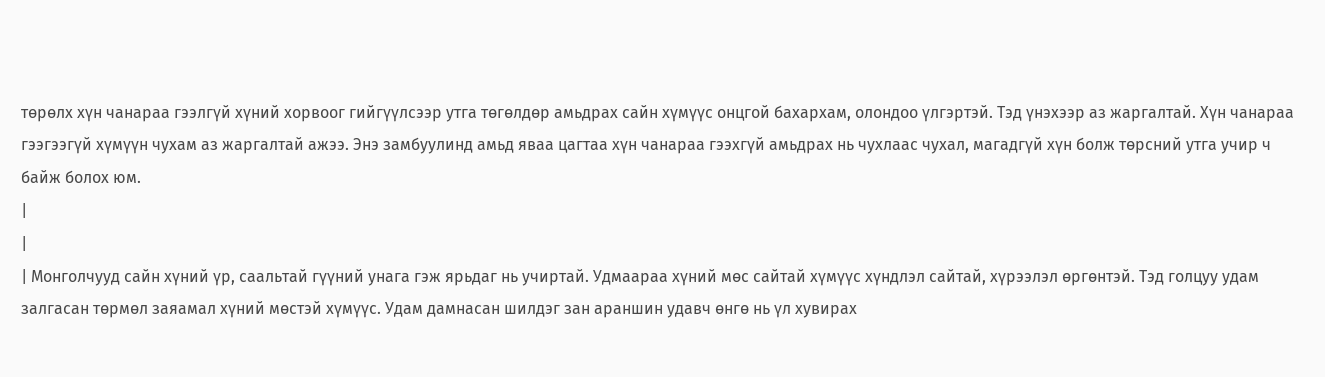төрөлх хүн чанараа гээлгүй хүний хорвоог гийгүүлсээр утга төгөлдөр амьдрах сайн хүмүүс онцгой бахархам, олондоо үлгэртэй. Тэд үнэхээр аз жаргалтай. Хүн чанараа гээгээгүй хүмүүн чухам аз жаргалтай ажээ. Энэ замбуулинд амьд яваа цагтаа хүн чанараа гээхгүй амьдрах нь чухлаас чухал, магадгүй хүн болж төрсний утга учир ч байж болох юм.
|
|
| Монголчууд сайн хүний үр, саальтай гүүний унага гэж ярьдаг нь учиртай. Удмаараа хүний мөс сайтай хүмүүс хүндлэл сайтай, хүрээлэл өргөнтэй. Тэд голцуу удам залгасан төрмөл заяамал хүний мөстэй хүмүүс. Удам дамнасан шилдэг зан араншин удавч өнгө нь үл хувирах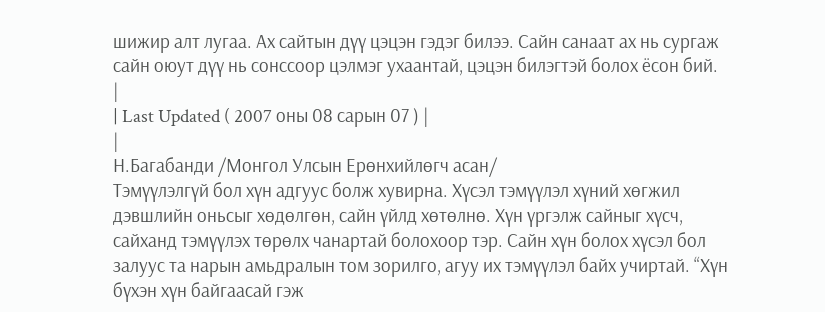шижир алт лугаа. Ах сайтын дүү цэцэн гэдэг билээ. Сайн санаат ах нь сургаж сайн оюут дүү нь сонссоор цэлмэг ухаантай, цэцэн билэгтэй болох ёсон бий.
|
| Last Updated ( 2007 оны 08 сарын 07 ) |
|
Н.Багабанди /Монгол Улсын Ерөнхийлөгч асан/
Тэмүүлэлгүй бол хүн адгуус болж хувирна. Хүсэл тэмүүлэл хүний хөгжил дэвшлийн оньсыг хөдөлгөн, сайн үйлд хөтөлнө. Хүн үргэлж сайныг хүсч, сайханд тэмүүлэх төрөлх чанартай болохоор тэр. Сайн хүн болох хүсэл бол залуус та нарын амьдралын том зорилго, агуу их тэмүүлэл байх учиртай. “Хүн бүхэн хүн байгаасай гэж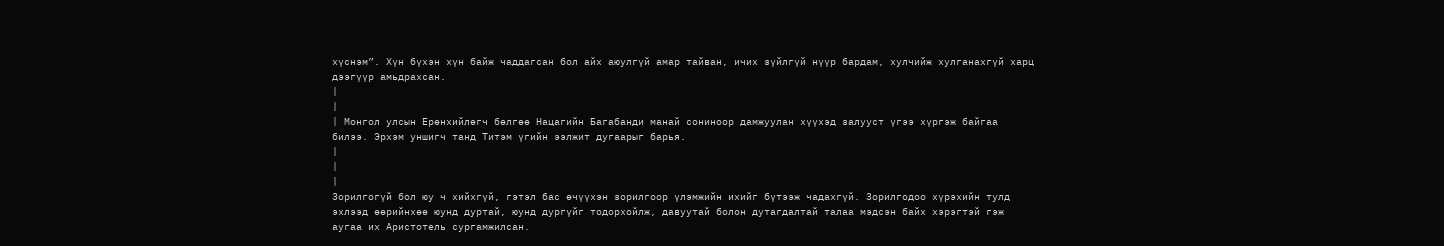хүснэм”. Хүн бүхэн хүн байж чаддагсан бол айх аюулгүй амар тайван, ичих зүйлгүй нүүр бардам, хулчийж хулганахгүй харц дээгүүр амьдрахсан.
|
|
| Монгол улсын Ерөнхийлөгч бөлгөө Нацагийн Багабанди манай сониноор дамжуулан хүүхэд залууст үгээ хүргэж байгаа билээ. Эрхэм уншигч танд Титэм үгийн ээлжит дугаарыг барья.
|
|
|
Зорилгогүй бол юу ч хийхгүй, гэтэл бас өчүүхэн зорилгоор үлэмжийн ихийг бүтээж чадахгүй. Зорилгодоо хүрэхийн тулд эхлээд өөрийнхөө юунд дуртай, юунд дургүйг тодорхойлж, давуутай болон дутагдалтай талаа мэдсэн байх хэрэгтэй гэж аугаа их Аристотель сургамжилсан.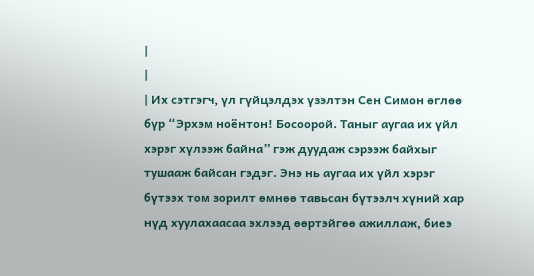|
|
| Их сэтгэгч, үл гүйцэлдэх үзэлтэн Сен Симон өглөө бүр “Эрхэм ноёнтон! Босоорой. Таныг аугаа их үйл хэрэг хүлээж байна” гэж дуудаж сэрээж байхыг тушааж байсан гэдэг. Энэ нь аугаа их үйл хэрэг бүтээх том зорилт өмнөө тавьсан бүтээлч хүний хар нүд хуулахаасаа эхлээд өөртэйгөө ажиллаж, биеэ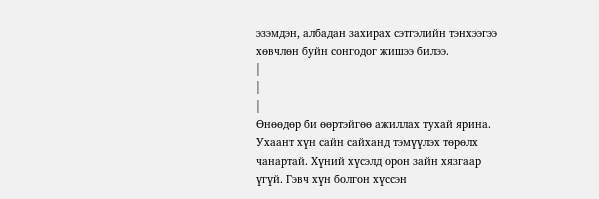эзэмдэн, албадан захирах сэтгэлийн тэнхээгээ хөвчлөн буйн сонгодог жишээ билээ.
|
|
|
Өнөөдөр би өөртэйгөө ажиллах тухай ярина. Ухаант хүн сайн сайханд тэмүүлэх төрөлх чанартай. Хүний хүсэлд орон зайн хязгаар үгүй. Гэвч хүн болгон хүссэн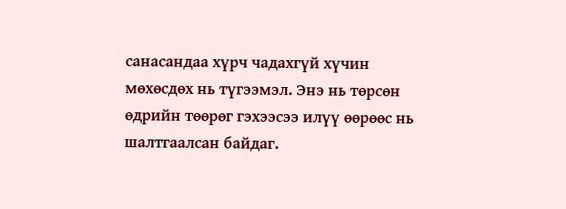санасандаа хүрч чадахгүй хүчин мөхөсдөх нь түгээмэл. Энэ нь төрсөн өдрийн төөрөг гэхээсээ илүү өөрөөс нь шалтгаалсан байдаг.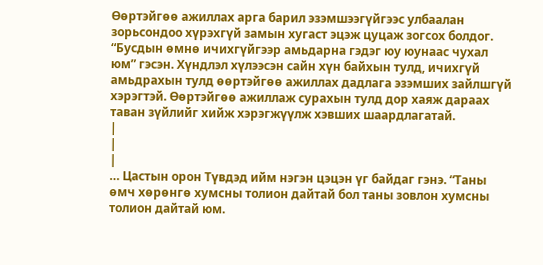Өөртэйгөө ажиллах арга барил эзэмшээгүйгээс улбаалан зорьсондоо хүрэхгүй замын хугаст эцэж цуцаж зогсох болдог. “Бусдын өмнө ичихгүйгээр амьдарна гэдэг юу юунаас чухал юм” гэсэн. Хүндлэл хүлээсэн сайн хүн байхын тулд, ичихгүй амьдрахын тулд өөртэйгөө ажиллах дадлага эзэмших зайлшгүй хэрэгтэй. Өөртэйгөө ажиллаж сурахын тулд дор хаяж дараах таван зүйлийг хийж хэрэгжүүлж хэвших шаардлагатай.
|
|
|
… Цастын орон Түвдэд ийм нэгэн цэцэн үг байдаг гэнэ. “Таны өмч хөрөнгө хумсны толион дайтай бол таны зовлон хумсны толион дайтай юм.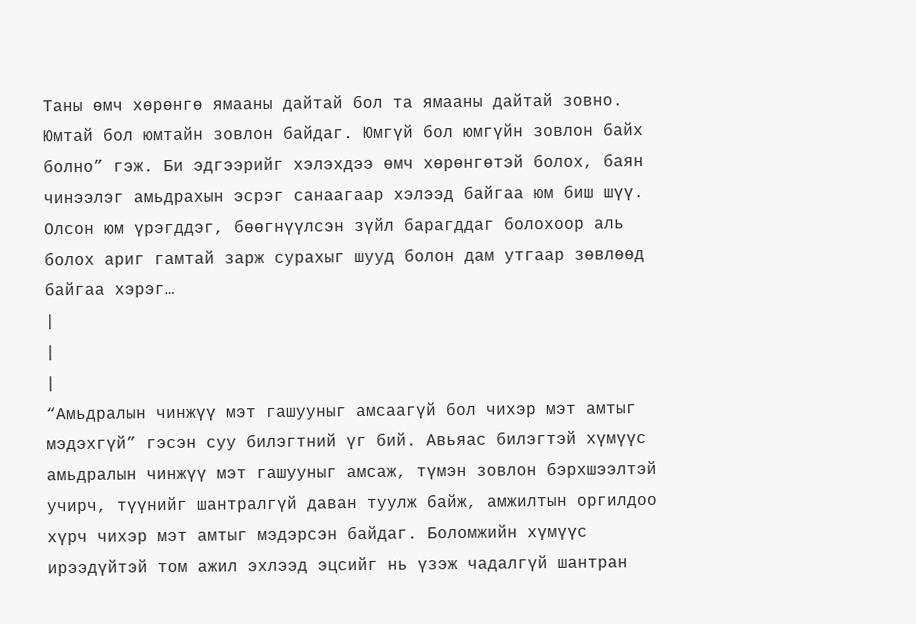Таны өмч хөрөнгө ямааны дайтай бол та ямааны дайтай зовно. Юмтай бол юмтайн зовлон байдаг. Юмгүй бол юмгүйн зовлон байх болно” гэж. Би эдгээрийг хэлэхдээ өмч хөрөнгөтэй болох, баян чинээлэг амьдрахын эсрэг санаагаар хэлээд байгаа юм биш шүү. Олсон юм үрэгддэг, бөөгнүүлсэн зүйл барагддаг болохоор аль болох ариг гамтай зарж сурахыг шууд болон дам утгаар зөвлөөд байгаа хэрэг…
|
|
|
“Амьдралын чинжүү мэт гашууныг амсаагүй бол чихэр мэт амтыг мэдэхгүй” гэсэн суу билэгтний үг бий. Авьяас билэгтэй хүмүүс амьдралын чинжүү мэт гашууныг амсаж, түмэн зовлон бэрхшээлтэй учирч, түүнийг шантралгүй даван туулж байж, амжилтын оргилдоо хүрч чихэр мэт амтыг мэдэрсэн байдаг. Боломжийн хүмүүс ирээдүйтэй том ажил эхлээд эцсийг нь үзэж чадалгүй шантран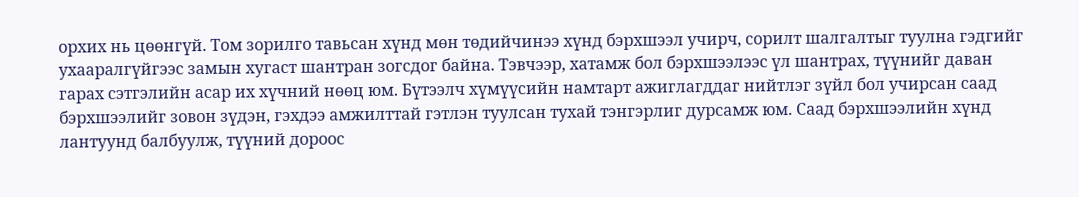орхих нь цөөнгүй. Том зорилго тавьсан хүнд мөн төдийчинээ хүнд бэрхшээл учирч, сорилт шалгалтыг туулна гэдгийг ухааралгүйгээс замын хугаст шантран зогсдог байна. Тэвчээр, хатамж бол бэрхшээлээс үл шантрах, түүнийг даван гарах сэтгэлийн асар их хүчний нөөц юм. Бүтээлч хүмүүсийн намтарт ажиглагддаг нийтлэг зүйл бол учирсан саад бэрхшээлийг зовон зүдэн, гэхдээ амжилттай гэтлэн туулсан тухай тэнгэрлиг дурсамж юм. Саад бэрхшээлийн хүнд лантуунд балбуулж, түүний дороос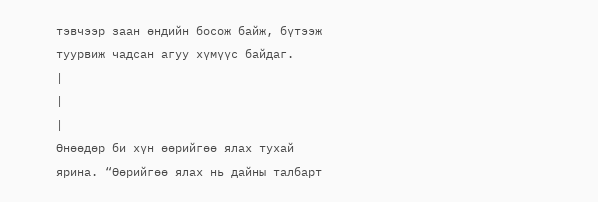тэвчээр заан өндийн босож байж, бүтээж туурвиж чадсан агуу хүмүүс байдаг.
|
|
|
Өнөөдөр би хүн өөрийгөө ялах тухай ярина. “Өөрийгөө ялах нь дайны талбарт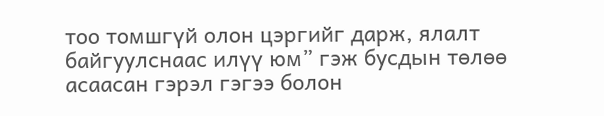тоо томшгүй олон цэргийг дарж, ялалт байгуулснаас илүү юм” гэж бусдын төлөө асаасан гэрэл гэгээ болон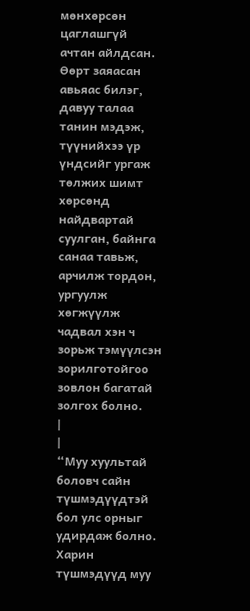мөнхөрсөн цаглашгүй ачтан айлдсан. Өөрт заяасан авьяас билэг, давуу талаа танин мэдэж, түүнийхээ үр үндсийг ургаж төлжих шимт хөрсөнд найдвартай суулган, байнга санаа тавьж, арчилж тордон, ургуулж хөгжүүлж чадвал хэн ч зорьж тэмүүлсэн зорилготойгоо зовлон багатай золгох болно.
|
|
“Муу хуультай боловч сайн түшмэдүүдтэй бол улс орныг удирдаж болно. Харин түшмэдүүд муу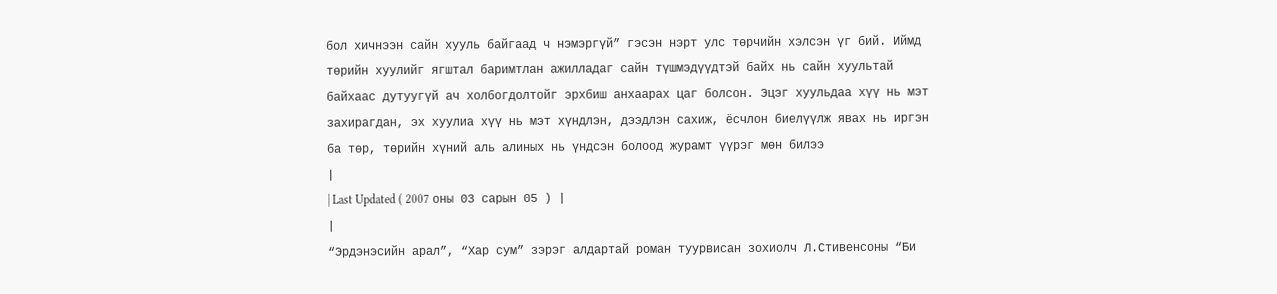бол хичнээн сайн хууль байгаад ч нэмэргүй” гэсэн нэрт улс төрчийн хэлсэн үг бий. Иймд төрийн хуулийг ягштал баримтлан ажилладаг сайн түшмэдүүдтэй байх нь сайн хуультай байхаас дутуугүй ач холбогдолтойг эрхбиш анхаарах цаг болсон. Эцэг хуульдаа хүү нь мэт захирагдан, эх хуулиа хүү нь мэт хүндлэн, дээдлэн сахиж, ёсчлон биелүүлж явах нь иргэн ба төр, төрийн хүний аль алиных нь үндсэн болоод журамт үүрэг мөн билээ
|
| Last Updated ( 2007 оны 03 сарын 05 ) |
|
“Эрдэнэсийн арал”, “Хар сум” зэрэг алдартай роман туурвисан зохиолч Л.Стивенсоны “Би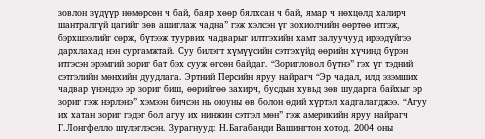зовлон зүдүүр нөмөрсөн ч бай, баяр хөөр бялхсан ч бай, ямар ч нөхцөлд халирч шантралгүй цагийг зөв ашиглаж чадна” гэж хэлсэн үг зохиолчийн өөртөө итгэж, бэрхшээлийг сөрж, бүтээж туурвих чадварыг илтгэхийн хамт залуучууд ирээдүйгээ дархлахад нэн сургамжтай. Суу билэгт хүмүүсийн сэтгэхүйд өөрийн хүчинд бүрэн итгэсэн эрэмгий зориг бат бэх сууж өгсөн байдаг. “Зоригловол бүтнэ” гэх үг тэдний сэтгэлийн мөнхийн дуудлага. Эртний Персийн яруу найрагч “Эр чадал, илд эзэмших чадвар үнэндээ эр зориг биш, өөрийгөө захирч, бусдын хувьд зөв шударга байхыг эр зориг гэж нэрлэнэ” хэмээн бичсэн нь оюуны өв болон өдий хүртэл хадгалагджээ. “Агуу их хатан зориг гэдэг бол агуу их нинжин сэтгэл мөн” гэж америкийн яруу найрагч Г.Лонгфелло шүлэглэсэн. Зурагнууд: Н.Багабанди Вашингтон хотод. 2004 оны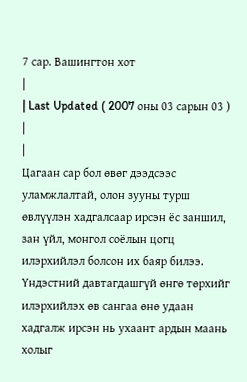7 сар. Вашингтон хот
|
| Last Updated ( 2007 оны 03 сарын 03 ) |
|
Цагаан сар бол өвөг дээдсээс уламжлалтай, олон зууны турш өвлүүлэн хадгалсаар ирсэн ёс заншил, зан үйл, монгол соёлын цогц илэрхийлэл болсон их баяр билээ. Үндэстний давтагдашгүй өнгө төрхийг илэрхийлэх өв сангаа өнө удаан хадгалж ирсэн нь ухаант ардын маань холыг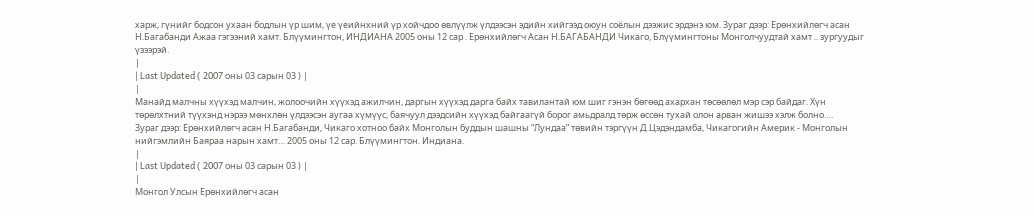харж, гүнийг бодсон ухаан бодлын үр шим, үе үеийнхний үр хойчдоо өвлүүлж үлдээсэн эдийн хийгээд оюун соёлын дээжис эрдэнэ юм. Зураг дээр: Ерөнхийлөгч асан Н.Багабанди Ажаа гэгээний хамт. Блүүмингтон, ИНДИАНА 2005 оны 12 сар . Ерөнхийлөгч Асан Н.БАГАБАНДИ Чикаго, Блүүмингтоны Монголчуудтай хамт .. зургуудыг үзээрэй.
|
| Last Updated ( 2007 оны 03 сарын 03 ) |
|
Манайд малчны хүүхэд малчин, жолоочийн хүүхэд ажилчин, даргын хүүхэд дарга байх тавилантай юм шиг гэнэн бөгөөд ахархан төсөөлөл мэр сэр байдаг. Хүн төрөлхтний түүхэнд нэрээ мөнхлөн үлдээсэн аугаа хүмүүс, баячуул дээдсийн хүүхэд байгаагүй борог амьдралд төрж өссөн тухай олон арван жишээ хэлж болно….
Зураг дээр: Ерөнхийлөгч асан Н.Багабанди, Чикаго хотноо байх Монголын буддын шашны “Лундаа” төвийн тэргүүн Д.Цэдэндамба, Чикагогийн Америк - Монголын нийгэмлийн Баяраа нарын хамт… 2005 оны 12 сар. Блүүмингтон. Индиана.
|
| Last Updated ( 2007 оны 03 сарын 03 ) |
|
Монгол Улсын Ерөнхийлөгч асан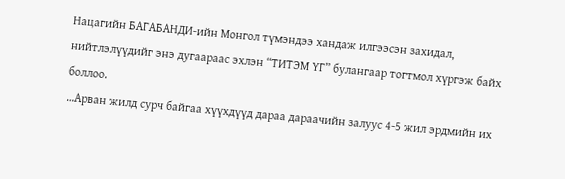Нацагийн БАГАБАНДИ-ийн Монгол түмэндээ хандаж илгээсэн захидал, нийтлэлүүдийг энэ дугаараас эхлэн “ТИТЭМ ҮГ” булангаар тогтмол хүргэж байх боллоо.
…Арван жилд сурч байгаа хүүхдүүд дараа дараачийн залуус 4-5 жил эрдмийн их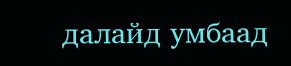далайд умбаад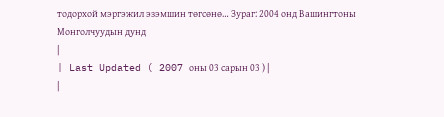тодорхой мэргэжил эзэмшин төгсөнө… Зураг: 2004 онд Вашингтоны Монголчуудын дунд
|
| Last Updated ( 2007 оны 03 сарын 03 ) |
|